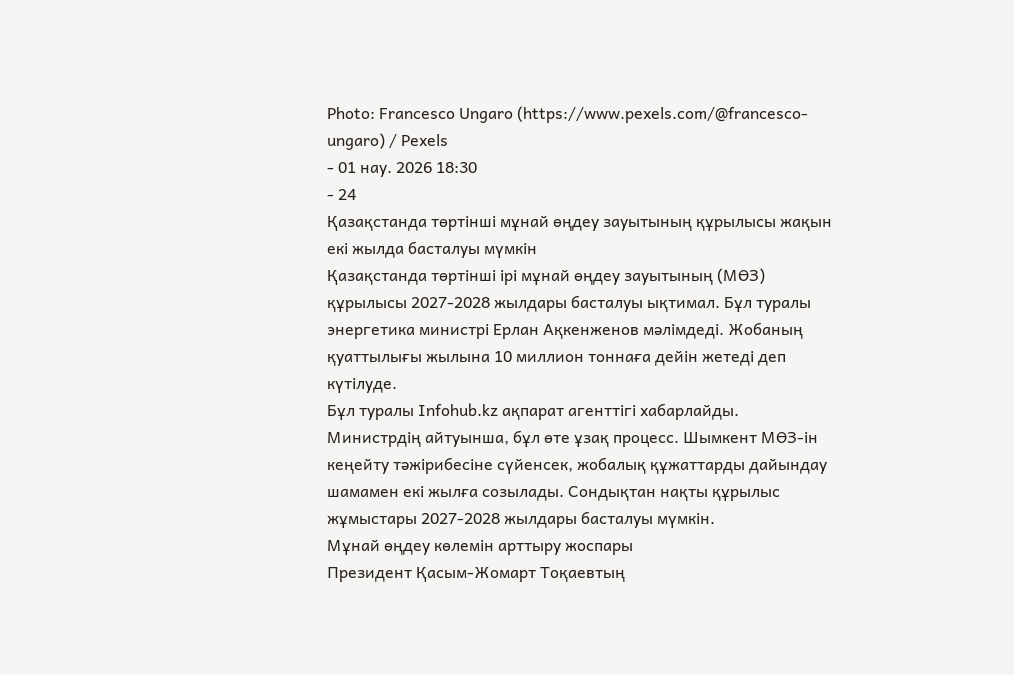Photo: Francesco Ungaro (https://www.pexels.com/@francesco-ungaro) / Pexels
- 01 нау. 2026 18:30
- 24
Қазақстанда төртінші мұнай өңдеу зауытының құрылысы жақын екі жылда басталуы мүмкін
Қазақстанда төртінші ірі мұнай өңдеу зауытының (МӨЗ) құрылысы 2027-2028 жылдары басталуы ықтимал. Бұл туралы энергетика министрі Ерлан Ақкенженов мәлімдеді. Жобаның қуаттылығы жылына 10 миллион тоннаға дейін жетеді деп күтілуде.
Бұл туралы Infohub.kz ақпарат агенттігі хабарлайды.
Министрдің айтуынша, бұл өте ұзақ процесс. Шымкент МӨЗ-ін кеңейту тәжірибесіне сүйенсек, жобалық құжаттарды дайындау шамамен екі жылға созылады. Сондықтан нақты құрылыс жұмыстары 2027-2028 жылдары басталуы мүмкін.
Мұнай өңдеу көлемін арттыру жоспары
Президент Қасым-Жомарт Тоқаевтың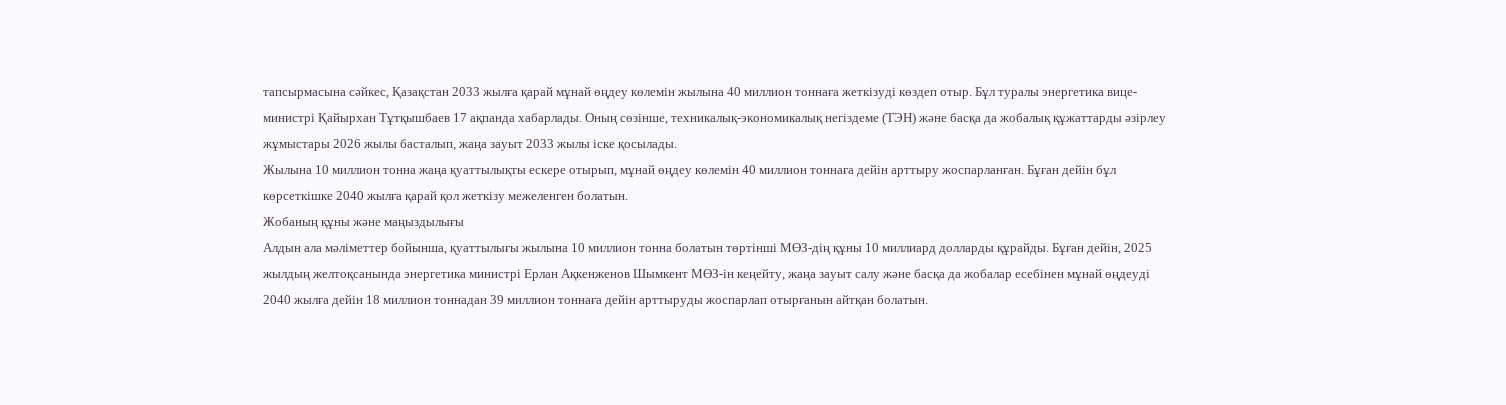тапсырмасына сәйкес, Қазақстан 2033 жылға қарай мұнай өңдеу көлемін жылына 40 миллион тоннаға жеткізуді көздеп отыр. Бұл туралы энергетика вице-министрі Қайырхан Тұтқышбаев 17 ақпанда хабарлады. Оның сөзінше, техникалық-экономикалық негіздеме (ТЭН) және басқа да жобалық құжаттарды әзірлеу жұмыстары 2026 жылы басталып, жаңа зауыт 2033 жылы іске қосылады.
Жылына 10 миллион тонна жаңа қуаттылықты ескере отырып, мұнай өңдеу көлемін 40 миллион тоннаға дейін арттыру жоспарланған. Бұған дейін бұл көрсеткішке 2040 жылға қарай қол жеткізу межеленген болатын.
Жобаның құны және маңыздылығы
Алдын ала мәліметтер бойынша, қуаттылығы жылына 10 миллион тонна болатын төртінші МӨЗ-дің құны 10 миллиард долларды құрайды. Бұған дейін, 2025 жылдың желтоқсанында энергетика министрі Ерлан Ақкенженов Шымкент МӨЗ-ін кеңейту, жаңа зауыт салу және басқа да жобалар есебінен мұнай өңдеуді 2040 жылға дейін 18 миллион тоннадан 39 миллион тоннаға дейін арттыруды жоспарлап отырғанын айтқан болатын.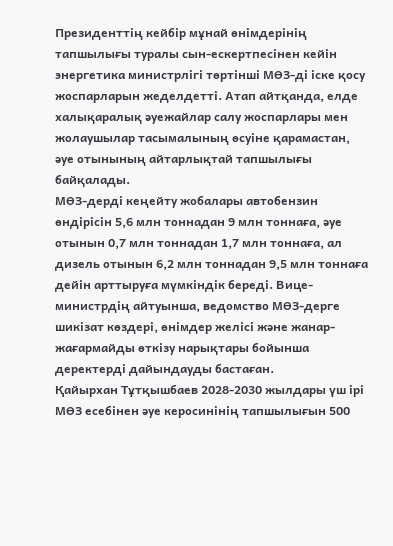Президенттің кейбір мұнай өнімдерінің тапшылығы туралы сын-ескертпесінен кейін энергетика министрлігі төртінші МӨЗ-ді іске қосу жоспарларын жеделдетті. Атап айтқанда, елде халықаралық әуежайлар салу жоспарлары мен жолаушылар тасымалының өсуіне қарамастан, әуе отынының айтарлықтай тапшылығы байқалады.
МӨЗ-дерді кеңейту жобалары автобензин өндірісін 5,6 млн тоннадан 9 млн тоннаға, әуе отынын 0,7 млн тоннадан 1,7 млн тоннаға, ал дизель отынын 6,2 млн тоннадан 9,5 млн тоннаға дейін арттыруға мүмкіндік береді. Вице-министрдің айтуынша, ведомство МӨЗ-дерге шикізат көздері, өнімдер желісі және жанар-жағармайды өткізу нарықтары бойынша деректерді дайындауды бастаған.
Қайырхан Тұтқышбаев 2028-2030 жылдары үш ірі МӨЗ есебінен әуе керосинінің тапшылығын 500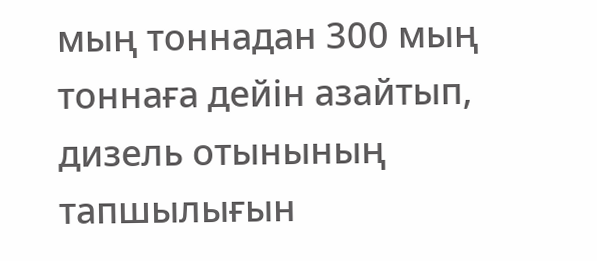мың тоннадан 300 мың тоннаға дейін азайтып, дизель отынының тапшылығын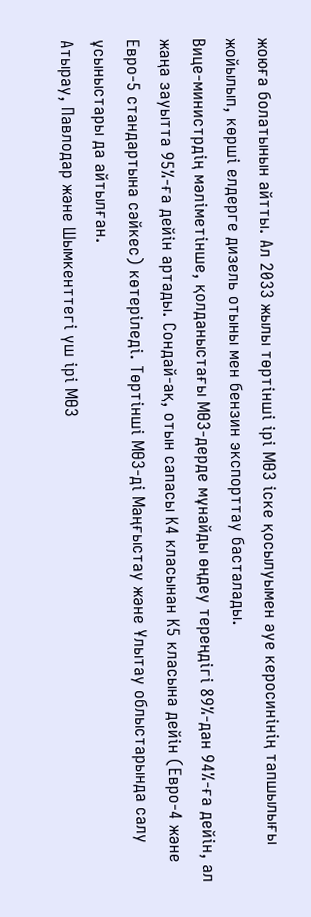жоюға болатынын айтты. Ал 2033 жылы төртінші ірі МӨЗ іске қосылуымен әуе керосинінің тапшылығы жойылып, көрші елдерге дизель отыны мен бензин экспорттау басталады.
Вице-министрдің мәліметінше, қолданыстағы МӨЗ-дерде мұнайды өңдеу тереңдігі 89%-дан 94%-ға дейін, ал жаңа зауытта 95%-ға дейін артады. Сондай-ақ, отын сапасы К4 класынан К5 класына дейін (Евро-4 және Евро-5 стандартына сәйкес) көтеріледі. Төртінші МӨЗ-ді Маңғыстау және Ұлытау облыстарында салу ұсыныстары да айтылған.
Атырау, Павлодар және Шымкенттегі үш ірі МӨЗ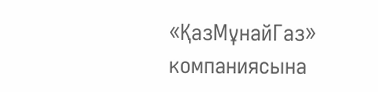«ҚазМұнайГаз» компаниясына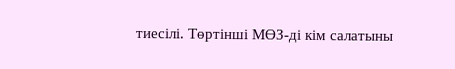тиесілі. Төртінші МӨЗ-ді кім салатыны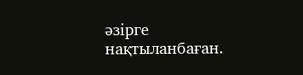әзірге нақтыланбаған.